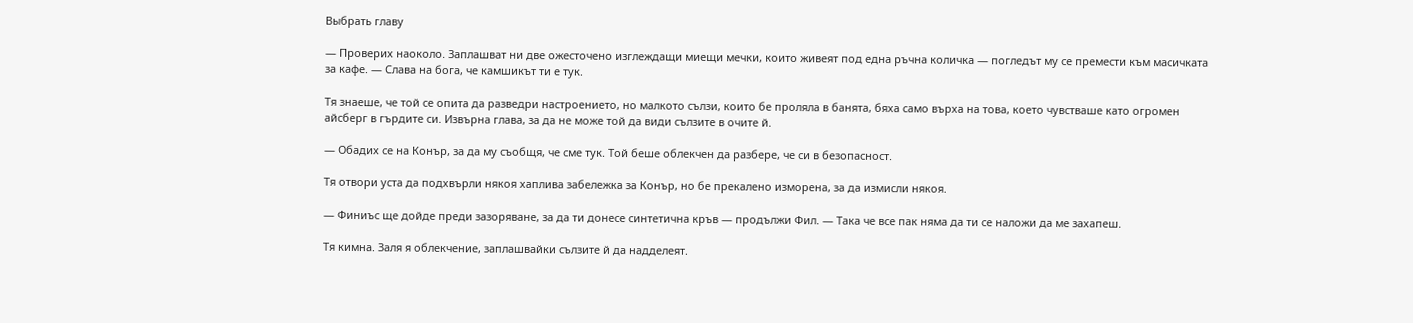Выбрать главу

— Проверих наоколо. Заплашват ни две ожесточено изглеждащи миещи мечки, които живеят под една ръчна количка — погледът му се премести към масичката за кафе. — Слава на бога, че камшикът ти е тук.

Тя знаеше, че той се опита да разведри настроението, но малкото сълзи, които бе проляла в банята, бяха само върха на това, което чувстваше като огромен айсберг в гърдите си. Извърна глава, за да не може той да види сълзите в очите й.

— Обадих се на Конър, за да му съобщя, че сме тук. Той беше облекчен да разбере, че си в безопасност.

Тя отвори уста да подхвърли някоя хаплива забележка за Конър, но бе прекалено изморена, за да измисли някоя.

— Финиъс ще дойде преди зазоряване, за да ти донесе синтетична кръв — продължи Фил. — Така че все пак няма да ти се наложи да ме захапеш.

Тя кимна. Заля я облекчение, заплашвайки сълзите й да надделеят.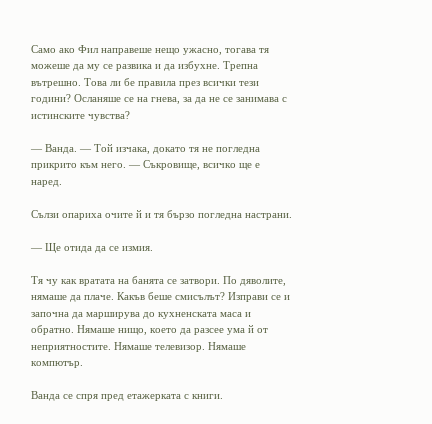Само ако Фил направеше нещо ужасно, тогава тя можеше да му се развика и да избухне. Трепна вътрешно. Това ли бе правила през всички тези години? Осланяше се на гнева, за да не се занимава с истинските чувства?

— Ванда. — Той изчака, докато тя не погледна прикрито към него. — Съкровище, всичко ще е наред.

Сълзи опариха очите й и тя бързо погледна настрани.

— Ще отида да се измия.

Тя чу как вратата на банята се затвори. По дяволите, нямаше да плаче. Какъв беше смисълът? Изправи се и започна да марширува до кухненската маса и обратно. Нямаше нищо, което да разсее ума й от неприятностите. Нямаше телевизор. Нямаше компютър.

Ванда се спря пред етажерката с книги.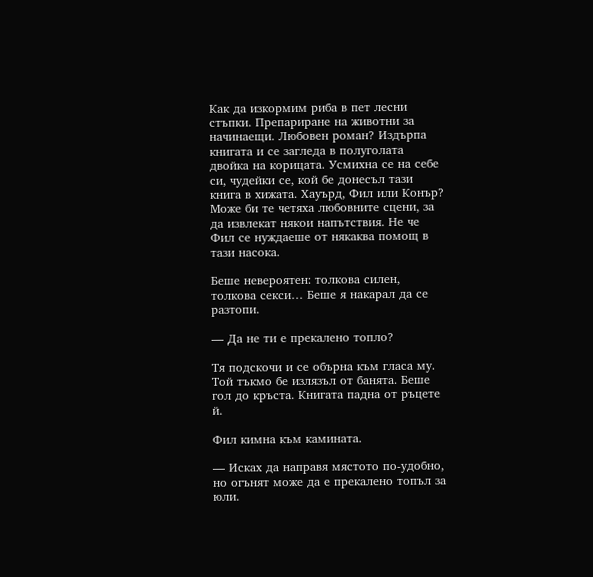Как да изкормим риба в пет лесни стъпки. Препариране на животни за начинаещи. Любовен роман? Издърпа книгата и се загледа в полуголата двойка на корицата. Усмихна се на себе си, чудейки се, кой бе донесъл тази книга в хижата. Хауърд, Фил или Конър? Може би те четяха любовните сцени, за да извлекат някои напътствия. Не че Фил се нуждаеше от някаква помощ в тази насока.

Беше невероятен: толкова силен, толкова секси… Беше я накарал да се разтопи.

— Да не ти е прекалено топло?

Тя подскочи и се обърна към гласа му. Той тъкмо бе излязъл от банята. Беше гол до кръста. Книгата падна от ръцете й.

Фил кимна към камината.

— Исках да направя мястото по-удобно, но огънят може да е прекалено топъл за юли.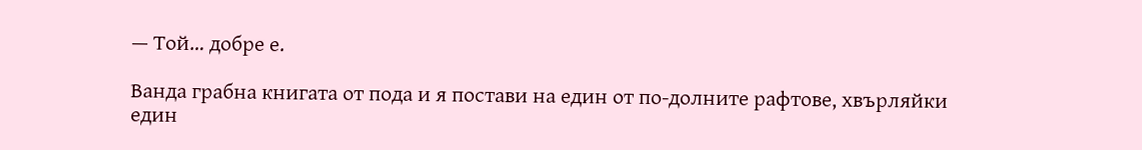— Той… добре е.

Ванда грабна книгата от пода и я постави на един от по-долните рафтове, хвърляйки един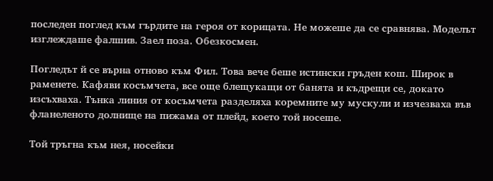последен поглед към гърдите на героя от корицата. Не можеше да се сравнява. Моделът изглеждаше фалшив. Заел поза. Обезкосмен.

Погледът й се върна отново към Фил. Това вече беше истински гръден кош. Широк в раменете. Кафяви косъмчета, все още блещукащи от банята и къдрещи се, докато изсъхваха. Тънка линия от косъмчета разделяха коремните му мускули и изчезваха във фланеленото долнище на пижама от плейд, което той носеше.

Той тръгна към нея, носейки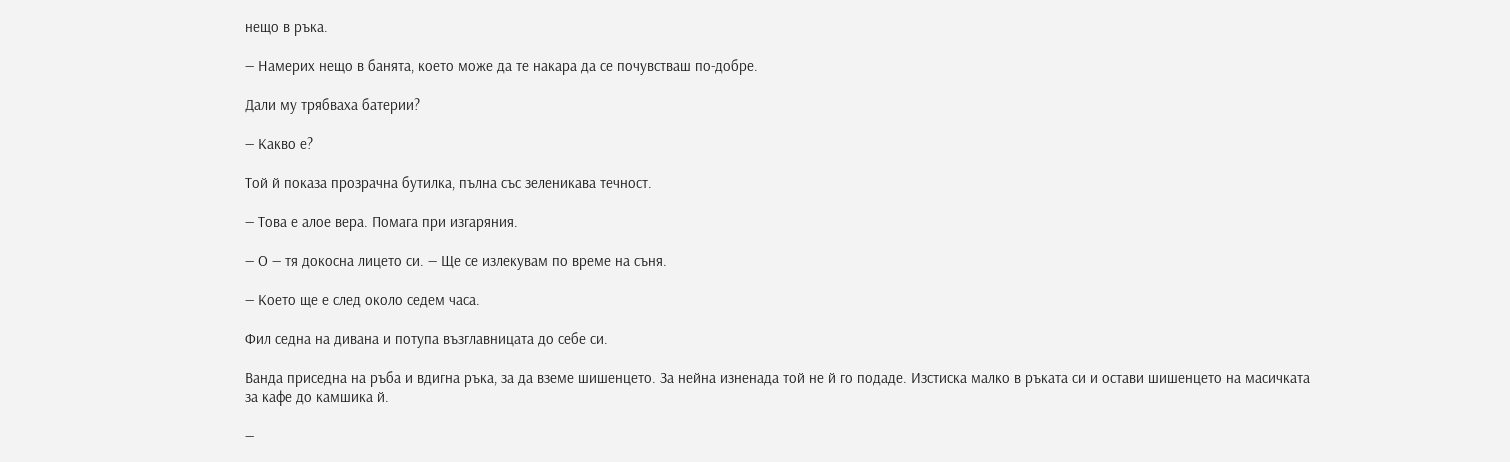нещо в ръка.

— Намерих нещо в банята, което може да те накара да се почувстваш по-добре.

Дали му трябваха батерии?

— Какво е?

Той й показа прозрачна бутилка, пълна със зеленикава течност.

— Това е алое вера. Помага при изгаряния.

— О — тя докосна лицето си. — Ще се излекувам по време на съня.

— Което ще е след около седем часа.

Фил седна на дивана и потупа възглавницата до себе си.

Ванда приседна на ръба и вдигна ръка, за да вземе шишенцето. За нейна изненада той не й го подаде. Изстиска малко в ръката си и остави шишенцето на масичката за кафе до камшика й.

—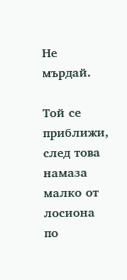Не мърдай.

Той се приближи, след това намаза малко от лосиона по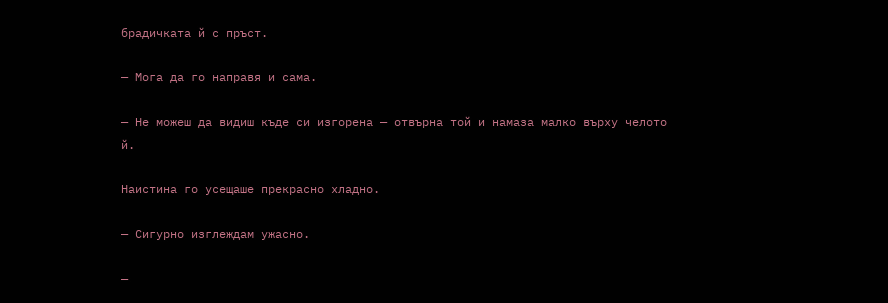брадичката й с пръст.

— Мога да го направя и сама.

— Не можеш да видиш къде си изгорена — отвърна той и намаза малко върху челото й.

Наистина го усещаше прекрасно хладно.

— Сигурно изглеждам ужасно.

—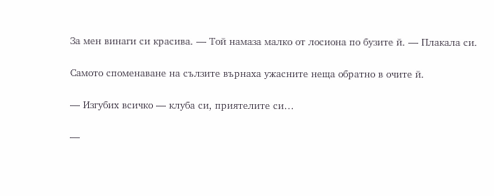За мен винаги си красива. — Той намаза малко от лосиона по бузите й. — Плакала си.

Самото споменаване на сълзите върнаха ужасните неща обратно в очите й.

— Изгубих всичко — клуба си, приятелите си…

—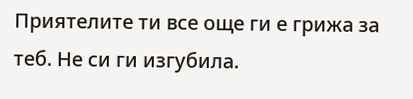Приятелите ти все още ги е грижа за теб. Не си ги изгубила.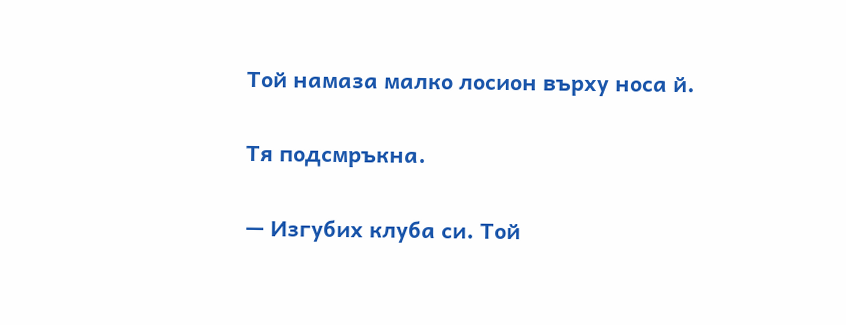Той намаза малко лосион върху носа й.

Тя подсмръкна.

— Изгубих клуба си. Той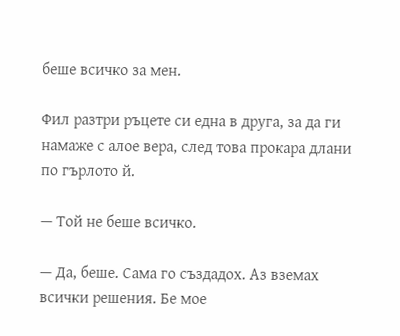беше всичко за мен.

Фил разтри ръцете си една в друга, за да ги намаже с алое вера, след това прокара длани по гърлото й.

— Той не беше всичко.

— Да, беше. Сама го създадох. Аз вземах всички решения. Бе мое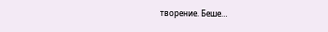творение. Беше…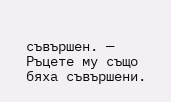съвършен. — Ръцете му също бяха съвършени.